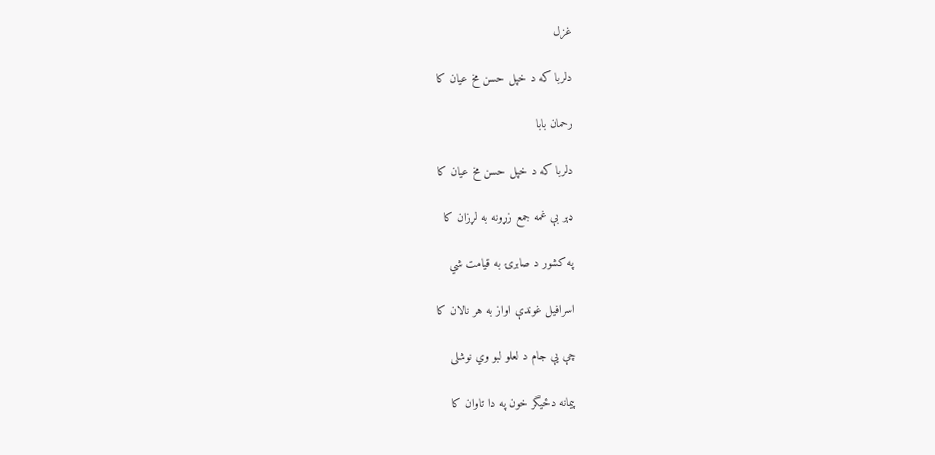غزل

دلربا که د خپل حسن مخ عيان کا

رحمان بابا

دلربا که د خپل حسن مخ عيان کا

ډېر بې غمه جمع زړونه به لړزان کا

په کشور د صابرۍ به قيامت شي

اسرافيل غوندې اواز به هر نالان کا

چې يې جام د لعلو لبو وي نوشلی

پيمانه دځيگر خون په دا تاوان کا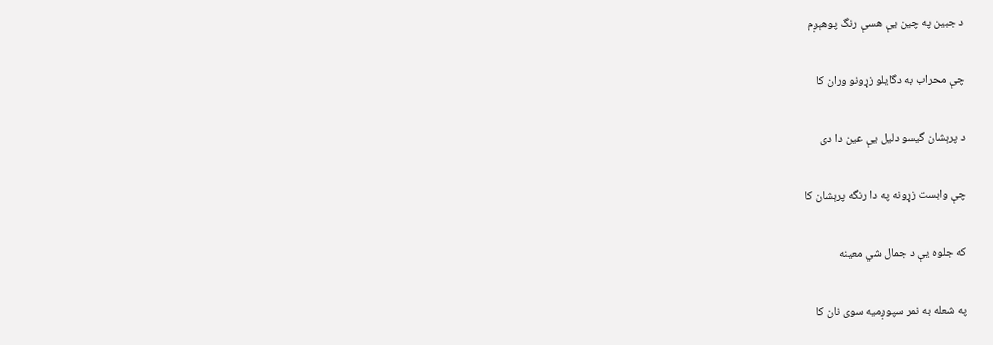د جبين په چين يې هسې رنگ پوهېږم

چې محراب به دگايلو زړونو وران کا

د پرېشان گيسو دليل يې عين دا دی

چې وابست زړونه په دا رنگه پرېشان کا

که جلوه يې د جمال شي معينه

په شعله به نمر سپوږميه سوی نان کا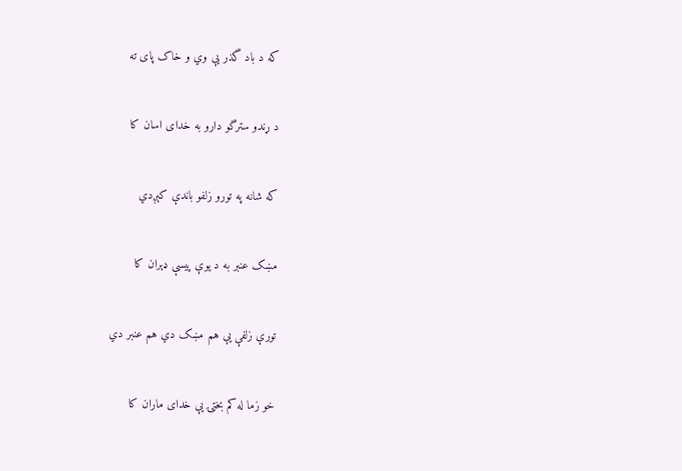که د باد گذر يې وي و خاک پای ته

د ړندو سترگو دارو به خدای اسان کا

که شانه په تورو زلفو باندې کېږدي

مښک عنبر به د يوې پيسې ډېران کا

تورې زلفې يې هم مښک دي هم عنبر دي

خو زما له کم بختۍ يې خدای ماران کا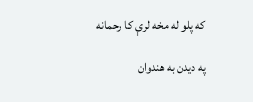که پلو له مخه لرې کا رحمانه

په ديدن به هندوان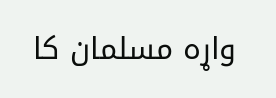واړه مسلمان کا